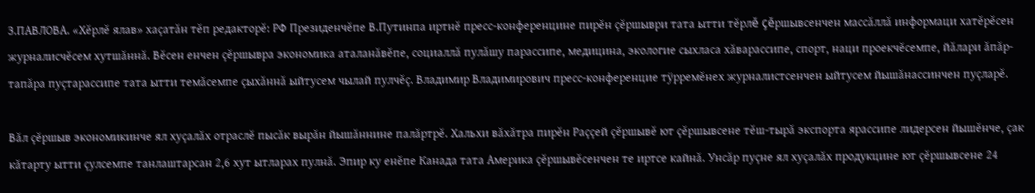З.ПАВЛОВА. «Хĕрлĕ ялав» хаçатăн тĕп редакторĕ: РФ Президенчĕпе В.Путинпа иртнĕ пресс-конференцине пирĕн çĕршыври тата ытти тĕрлĕ çĕршывсенчен массăллă информаци хатĕрĕсен журналисчĕсем хутшăннă. Вĕсен енчен çĕршывра экономика аталанăвĕпе, социаллă пулăшу парассипе, медицина, экологие сыхласа хăварассипе, спорт, наци проекчĕсемпе, йăлари ăпăр-тапăра пуçтарассипе тата ытти темăсемпе çыхăннă ыйтусем чылай пулчĕç. Владимир Владимирович пресс-конференцие тÿрремĕнех журналистсенчен ыйтусем йышăнассинчен пуçларĕ.

Вăл çĕршыв экономикинче ял хуçалăх отраслĕ пысăк вырăн йышăннине палăртрĕ. Хальхи вăхăтра пирĕн Раççей çĕршывĕ ют çĕршывсене тĕш-тырă экспорта ярассипе лидерсен йышĕнче, çак кăтарту ытти çулсемпе танлаштарсан 2,6 хут ытларах пулнă. Эпир ку енĕпе Канада тата Америка çĕршывĕсенчен те иртсе кайнă. Унсăр пуçне ял хуçалăх продукцине ют çĕршывсене 24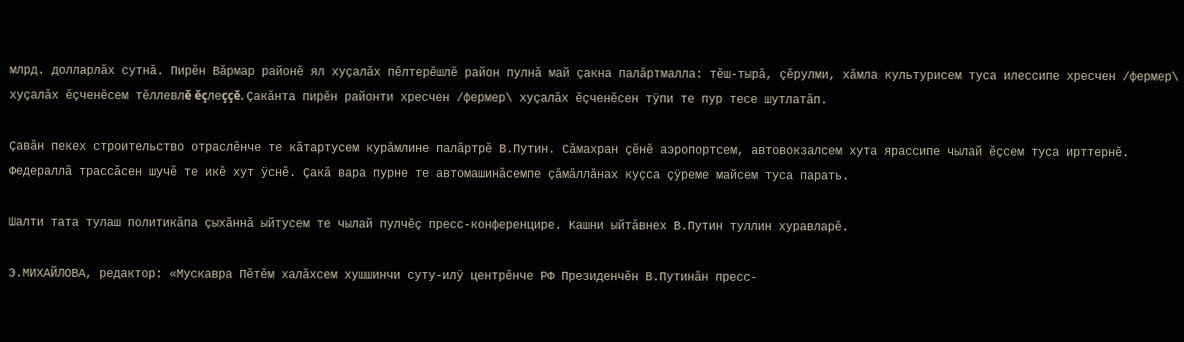млрд. долларлăх сутнă. Пирĕн Вăрмар районĕ ял хуçалăх пĕлтерĕшлĕ район пулнă май çакна палăртмалла: тĕш-тырă, çĕрулми, хăмла культурисем туса илессипе хресчен /фермер\ хуçалăх ĕçченĕсем тĕллевлĕ ĕçлеççĕ. Çакăнта пирĕн районти хресчен /фермер\ хуçалăх ĕçченĕсен тÿпи те пур тесе шутлатăп.

Çавăн пекех строительство отраслĕнче те кăтартусем курăмлине палăртрĕ В.Путин. Сăмахран çĕнĕ аэропортсем, автовокзалсем хута ярассипе чылай ĕçсем туса ирттернĕ. Федераллă трассăсен шучĕ те икĕ хут ÿснĕ. Çакă вара пурне те автомашинăсемпе çăмăллăнах куçса çÿреме майсем туса парать.

Шалти тата тулаш политикăпа çыхăннă ыйтусем те чылай пулчĕç пресс-конференцире. Кашни ыйтăвнех В.Путин туллин хуравларĕ.

Э.МИХАЙЛОВА, редактор: «Мускавра Пĕтĕм халăхсем хушшинчи суту-илÿ центрĕнче РФ Президенчĕн В.Путинăн пресс-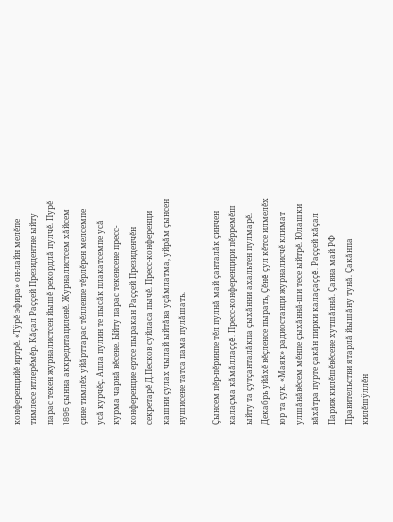конференцийĕ иртрĕ. «Тÿрĕ эфира» он-лайн мелĕпе тимлесе итлерĕмĕр. Кăçал Раççей Президентне ыйту парас текен журналистсен йышĕ рекордлă пулчĕ. Пурĕ 1895 çынна аккредитациленĕ. Журналистсем хăйсем çине тимлĕх уйăрттарас тĕллевпе тĕрлĕрен мелсемпе усă курчĕç. Апла пулин те пысăк плакатсемпе усă курма чарнă вĕсене. Ыйту парас текенсене пресс-конференцие ертсе пыракан Раççей Президенчĕн секретарĕ Д.Песков суйласа пычĕ. Пресс-конференци кашни çулах чылай ыйтăва уçăмлатма, уйрăм çынсен нушисене татса пама пулăшать.

Çынсем пĕр-пĕринпе тĕл пулнă май çанталăк çинчен калаçма кăмăллаççĕ. Пресс-конференцири пĕрремĕш ыйту та çутçанталăкпа çыхăнни ахальтен пулмарĕ. Декабрь уйăхĕ вĕçленсе пырать, Çĕнĕ çул кĕтсе илмелĕх юр та çук. «Маяк» радиостанци журналисчĕ климат улшăнăвĕсем мĕнпе çыхăннă-ши тесе ыйтрĕ. Юлашки вăхăтра пурте çакăн пирки калаçаççĕ. Раççей кăçал Париж килĕшĕвĕсене хутшăннă. Çавна май РФ Правительстви ятарлă йышăну тунă. Çакăнпа килĕшÿллĕн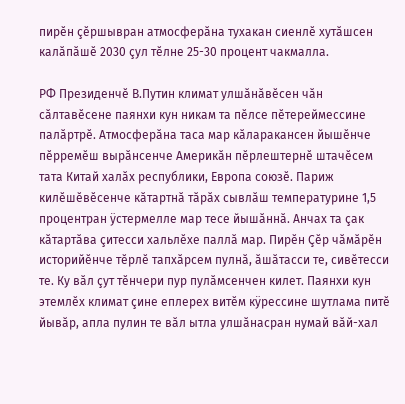пирĕн çĕршывран атмосферăна тухакан сиенлĕ хутăшсен калăпăшĕ 2030 çул тĕлне 25-30 процент чакмалла.

РФ Президенчĕ В.Путин климат улшăнăвĕсен чăн сăлтавĕсене паянхи кун никам та пĕлсе пĕтереймессине палăртрĕ. Атмосферăна таса мар кăларакансен йышĕнче пĕрремĕш вырăнсенче Америкăн пĕрлештернĕ штачĕсем тата Китай халăх республики, Европа союзĕ. Париж килĕшĕвĕсенче кăтартнă тăрăх сывлăш температурине 1,5 процентран ÿстермелле мар тесе йышăннă. Анчах та çак кăтартăва çитесси хальлĕхе паллă мар. Пирĕн Çĕр чăмăрĕн историйĕнче тĕрлĕ тапхăрсем пулнă, ăшăтасси те, сивĕтесси те. Ку вăл çут тĕнчери пур пулăмсенчен килет. Паянхи кун этемлĕх климат çине еплерех витĕм кÿрессине шутлама питĕ йывăр, апла пулин те вăл ытла улшăнасран нумай вăй-хал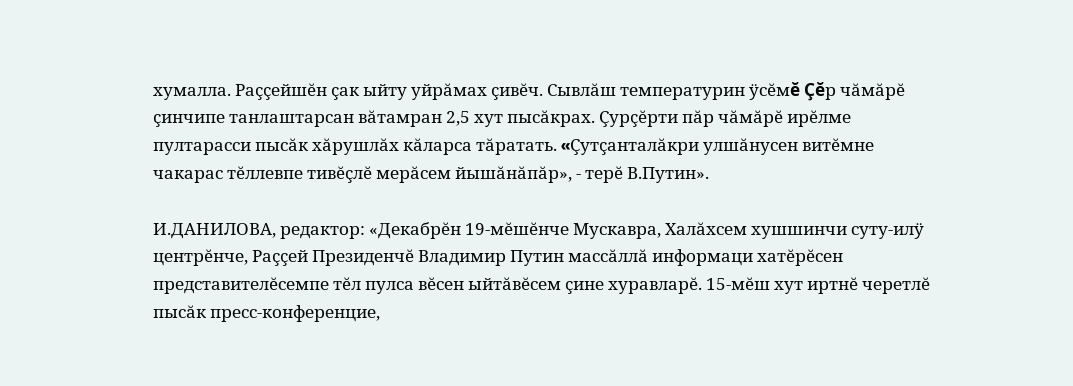хумалла. Раççейшĕн çак ыйту уйрăмах çивĕч. Сывлăш температурин ÿсĕмĕ Çĕр чăмăрĕ çинчипе танлаштарсан вăтамран 2,5 хут пысăкрах. Çурçĕрти пăр чăмăрĕ ирĕлме пултарасси пысăк хăрушлăх кăларса тăратать. «Çутçанталăкри улшăнусен витĕмне чакарас тĕллевпе тивĕçлĕ мерăсем йышăнăпăр», - терĕ В.Путин».

И.ДАНИЛОВА, редактор: «Декабрĕн 19-мĕшĕнче Мускавра, Халăхсем хушшинчи суту-илÿ центрĕнче, Раççей Президенчĕ Владимир Путин массăллă информаци хатĕрĕсен представителĕсемпе тĕл пулса вĕсен ыйтăвĕсем çине хуравларĕ. 15-мĕш хут иртнĕ черетлĕ пысăк пресс-конференцие,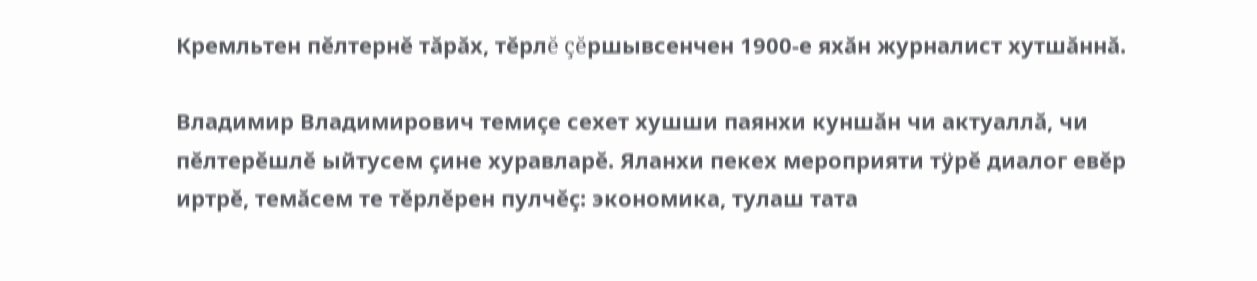Кремльтен пĕлтернĕ тăрăх, тĕрлĕ çĕршывсенчен 1900-е яхăн журналист хутшăннă.

Владимир Владимирович темиçе сехет хушши паянхи куншăн чи актуаллă, чи пĕлтерĕшлĕ ыйтусем çине хуравларĕ. Яланхи пекех мероприяти тÿрĕ диалог евĕр иртрĕ, темăсем те тĕрлĕрен пулчĕç: экономика, тулаш тата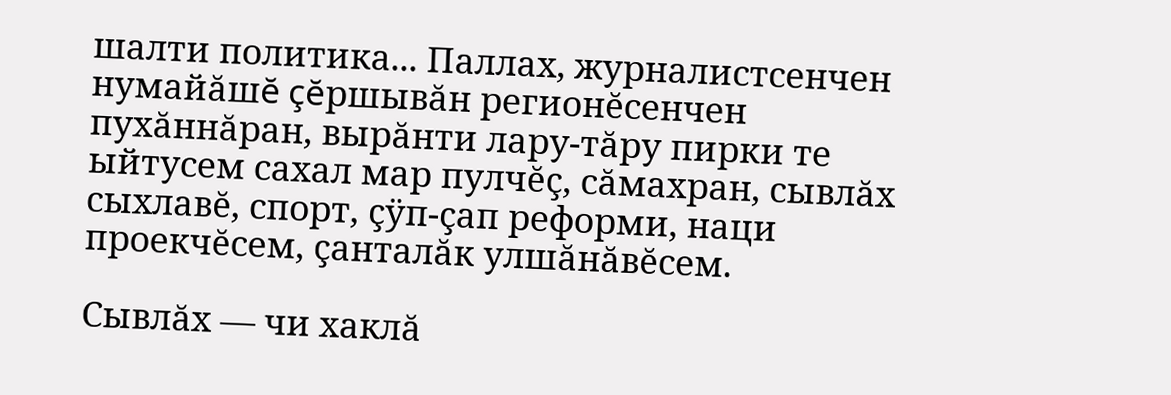шалти политика... Паллах, журналистсенчен нумайăшĕ çĕршывăн регионĕсенчен пухăннăран, вырăнти лару-тăру пирки те ыйтусем сахал мар пулчĕç, сăмахран, сывлăх сыхлавĕ, спорт, çÿп-çап реформи, наци проекчĕсем, çанталăк улшăнăвĕсем.

Сывлăх — чи хаклă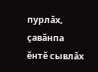пурлăх, çавăнпа ĕнтĕ сывлăх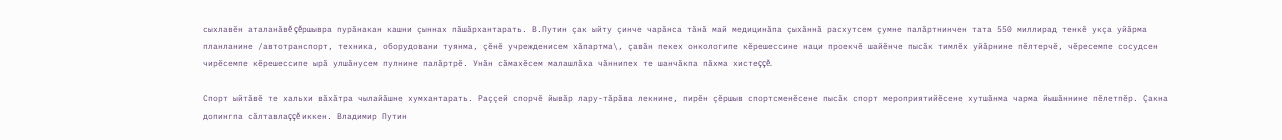сыхлавĕн аталанăвĕ çĕршывра пурăнакан кашни çыннах пăшăрхантарать. В.Путин çак ыйту çинче чарăнса тăнă май медицинăпа çыхăннă расхутсем çумне палăртнинчен тата 550 миллирад тенкĕ укçа уйăрма планланине /автотранспорт, техника, оборудовани туянма, çĕнĕ учрежденисем хăпартма\, çавăн пекех онкологипе кĕрешессине наци проекчĕ шайĕнче пысăк тимлĕх уйăрнине пĕлтерчĕ, чĕресемпе сосудсен чирĕсемпе кĕрешессипе ырă улшăнусем пулнине палăртрĕ. Унăн сăмахĕсем малашлăха чăннипех те шанчăкпа пăхма хистеççĕ.

Спорт ыйтăвĕ те хальхи вăхăтра чылайăшне хумхантарать. Раççей спорчĕ йывăр лару-тăрăва лекнине, пирĕн çĕршыв спортсменĕсене пысăк спорт мероприятийĕсене хутшăнма чарма йышăннине пĕлетпĕр. Çакна допингпа сăлтавлаççĕ иккен. Владимир Путин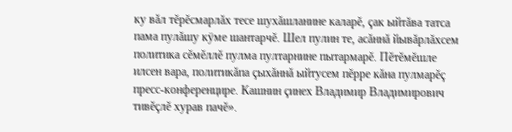ку вăл тĕрĕсмарлăх тесе шухăшланине каларĕ, çак ыйтăва татса пама пулăшу кÿме шантарчĕ. Шел пулин те, асăннă йывăрлăхсем политика сĕмĕллĕ пулма пултарнине пытармарĕ. Пĕтĕмĕшле илсен вара, политикăпа çыхăннă ыйтусем пĕрре кăна пулмарĕç пресс-конференцире. Кашнин çинех Владимир Владимирович тивĕçлĕ хурав пачĕ».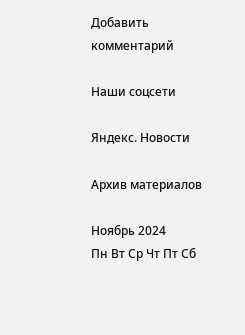Добавить комментарий

Наши соцсети

Яндекс. Новости

Архив материалов

Ноябрь 2024
Пн Вт Ср Чт Пт Сб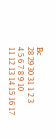Вс
28 29 30 31 1 2 3
4 5 6 7 8 9 10
11 12 13 14 15 16 17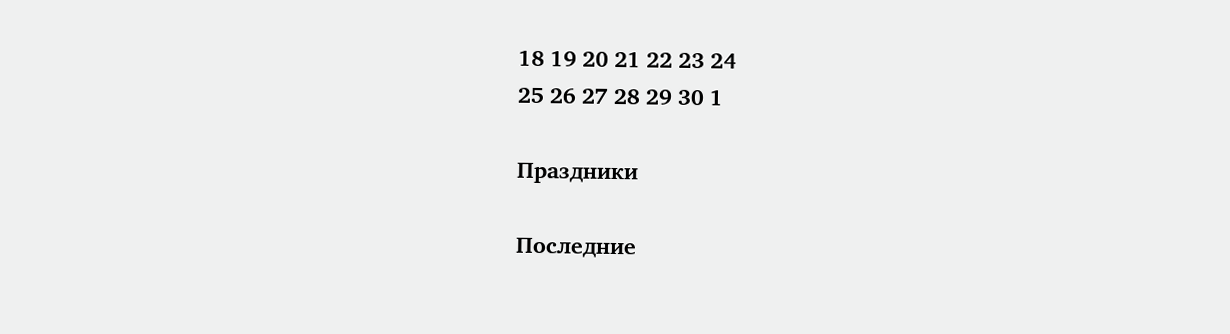18 19 20 21 22 23 24
25 26 27 28 29 30 1

Праздники

Последние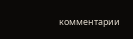комментарии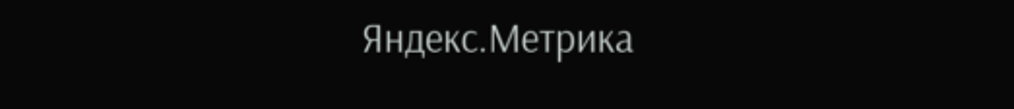Яндекс.Метрика